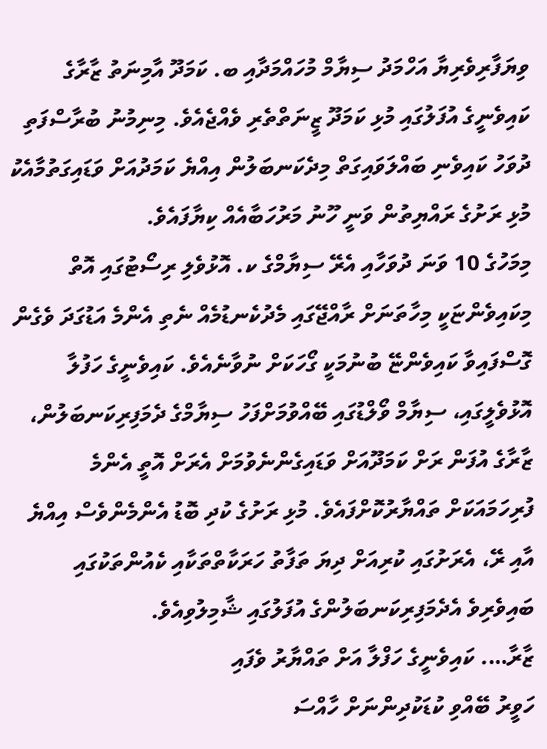ވިޔަފާރިވެރިޔާ އަހްމަދު ސިޔާމް މުހައްމަދާއި ބ. ކަމަދޫ އާމިނަތު ޒާރާގެ ކައިވެނީގެ އުފަލުގައި މުޅި ކަމަދޫ ޒީނަތްތެރި ވެއްޖެއެވެ. މިނިމުނު ބުރާސްފަތި ދުވަހު ކައިވެނި ބައްލަވައިގަތް މިދެކަނބަލުން އިއްޔެ ކަމަދުއަށް ވަޑައިގަތުމާއެކު މުޅި ރަށުގެ ރައްޔިތުން ވަނީ ހޫނު މަރުހަބާއެއް ކިޔާފައެވެ.
މިމަހުގެ 10 ވަނަ ދުވަހާއި އެރޭ ސިޔާމްގެ ކ. އޮޅުވެލި ރިސޯޓުގައި އޮތް މިކައިވެންޏަކީ މިހާތަނަށް ރާއްޖޭގައި މެދުކެނޑުމެއް ނެތި އެންމެ އަޑުގަދަ ވެގެން ގޮސްފައިވާ ކައިވެންޏޭ ބުނުމަކީ ގޯހަކަށް ނުވާނެއެވެ. ކައިވެނީގެ ހަފުލާ އޮޅުވެލީގައި، ސިޔާމް ވޯލްޑުގައި ބޭއްވުމަށްފަހު ސިޔާމްގެ ދެމަފިރިކަނބަލުން، ޒާރާގެ އުފަން ރަށް ކަމަދޫއަށް ވަޑައިގެންނެވުމަށް އެރަށް އޮތީ އެންމެ ފުރިހަމައަކަށް ތައްޔާރުކޮށްފައެވެ. މުޅި ރަށުގެ ކުދި ބޮޑު އެންމެންވެސް އިއްޔެ އާއި ރޭ، އެރަށުގައި ކުރިއަށް ދިޔަ ތަފާތު ހަރަކާތްތަކާއި ކެއުންތަކުގައި ބައިވެރިވެ އެދެމަފިރިކަނބަލުންގެ އުފަލުގައި ޝާމިލުވިއެވެ.
ޒާރާ…. ކައިވެނީގެ ހަފްލާ އަށް ތައްޔާރު ވެފައި
ހަވީރު ބޭއްވި ކުޑަކުދިންނަށް ހާއްސަ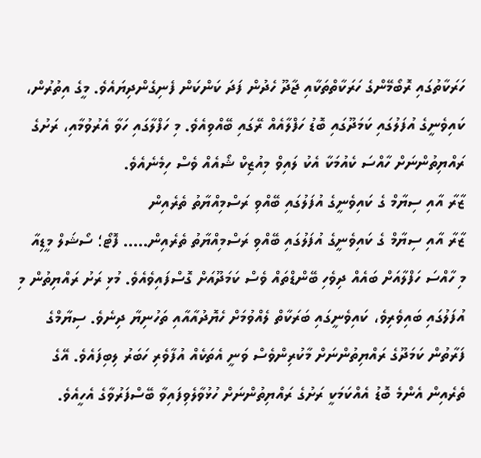ހަރަކާތުގައި ރޮބޯމޭންގެ ހަރަކާތްތަކާއި ޖާދޫ ހެދުން ފަދަ ކަންކަން ފެނިގެންދިޔައެވެ. މީގެ އިތުރުން، ކައިވެނީގެ އުފަލުގައި ކަމަދޫގައި ބޮޑު ހަފްލާއެއް ރޭގައި ބޭއްވިއެވެ. މި ހަފްލާގައި ހަވާ އެރުވުމާއި، ރަށުގެ ރައްޔިތުންނަށް ހާއްސަ ކެއުމަކާ އެކު ލައިވް މިއުޒިކް ޝޯއެއް ވެސް ހިމެނެއެވެ.
ޒާރާ އާއި ސިޔާމް ގެ ކައިވެނީގެ އުފަލުގައި ބޭއްވި ރަސްމިއްޔާތު ތެރެއިން
ޒާރާ އާއި ސިޔާމް ގެ ކައިވެނީގެ އުފަލުގައި ބޭއްވި ރަސްމިއްޔާތު ތެރެއިން….. ފޮޓޯ؛ ސޯޝަލް މީޑިއާ
މި ހާއްސަ ހަފްލާއަށް ބައެއް ދިވެހި ބޭންޑްތައް ވެސް ކަމަދޫއަށް ގޮސްފައިވެއެވެ. މުޅި ރަށު ރައްޔިތުން މި އުފަލުގައި ބައިވެރިވެ، ކައިވެނީގައި ބަރަކާތް ލެއްވުމަށް ހެޔޮދުއާއާއި ތަހުނިޔާ ދިނެވެ. ސިޔާމްގެ ފަރާތުން ކަމަދޫގެ ރައްޔިތުންނަށް މާކުރިންވެސް ވަނީ އެތަކެއް އުފާވެރި ހަބަރު ލިބިފައެވެ. އޭގެ ތެރެއިން އެންމެ ބޮޑު އެއްކަމަކީ ރަށުގެ ރައްޔިތުންނަށް ހުޅުވާލެވިފައިވާ ބޭސްފަރުވާގެ އެހީއެވެ.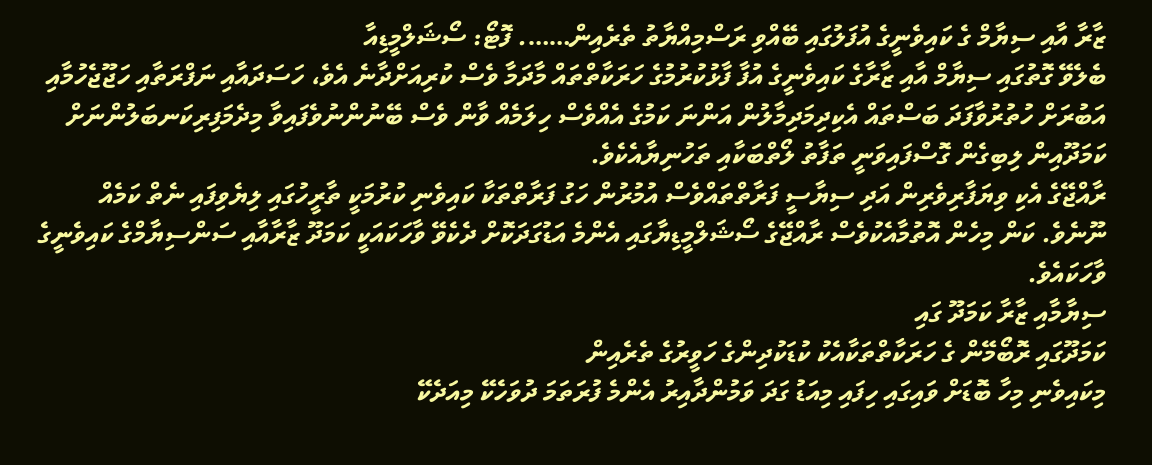ޒާރާ އާއި ސިޔާމް ގެ ކައިވެނީގެ އުފަލުގައި ބޭއްވި ރަސްމިއްޔާތު ތެރެއިން……. ފޮޓޯ: ސޯޝަލްމީޑިއާ
ބެލެވޭ ގޮތުގައި ސިޔާމް އާއި ޒާރާގެ ކައިވެނީގެ އުފާ ފާޅުކުރުމުގެ ހަރަކާތްތައް މާދަމާ ވެސް ކުރިއަށްދާނެ އެވެ، ހަސަދައާއި ނަފްރަތާއި ހަޖޫޖެހުމާއި އަބުރަށް ހުތުރުވާފަދަ ބަސްތައް އެކިދިމަދިމާލުން އަންނަ ކަމުގެ އެއްވެސް ހިލަމެއް ވާން ވެސް ބޭނުންނުވެފައިވާ މިދެމަފިރިކަނބަލުންނަށް ކަމަދޫއިން ލިބިގެން ގޮސްފައިވަނީ ތަފާތު ލޯތްބަކާއި ތަހުނިޔާއެކެވެ.
ރާއްޖޭގެ އެކި ވިޔަފާރިވެރިން އަދި ސިޔާސީ ފަރާތްތައްވެސް އުމުރުން ހަގު ފަރާތްތަކާ ކައިވެނި ކުރުމަކީ ތާރީހުގައި ލިޔެވިފައި ނެތް ކަމެއް ނޫނެވެ. ކަން މިހެން އޮތުމާއެކުވެސް ރާއްޖޭގެ ސޯޝަލްމީޑިޔާގައި އެންމެ އަޑުގަދަކޮށް ދެކެވޭ ވާހަކައަކީ ކަމަދޫ ޒާރާއާއި ސަންސިޔާމްގެ ކައިވެނީގެ ވާހަކައެވެ.
ސިޔާމާއި ޒާރާ ކަމަދޫ ގައި
ކަމަދޫގައި ރޮބޯމޭން ގެ ހަރަކާތްތަކާއެކު ކުޑަކުދިންގެ ހަވީރުގެ ތެރެއިން
މިކައިވެނި މިހާ ބޮޑަށް ވައިގައި ހިފައި މިއަޑު ގަދަ ވަމުންދާއިރު އެންމެ ފުރަތަމަ ދުވަހެކޭ މިއަދެކޭ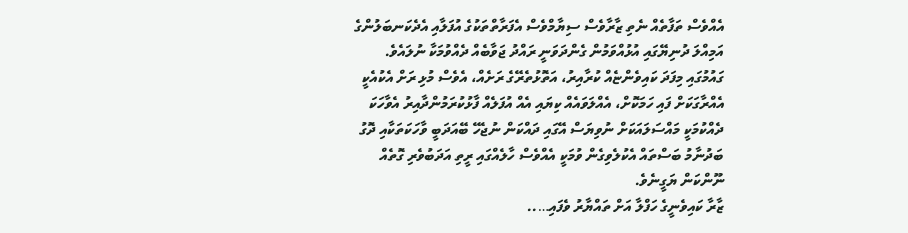އެއްވެސް ތަފާތެއް ނެތި ޒާރާވެސް ސިޔާމްވެސް އެފަރާތްތަކުގެ އުފަލާއި އެދެކަނބަލުންގެ އަމިއްލަ ދުނިޔޭގައި އުޅުއްވަމުން ގެންދަވަނީ ރައްދު ޖަވާބެއް ދެއްވުމަކާ ނުލައެވެ. ގައުމުގައި މިފަދަ ކައިވެންޏެއް ކުރާއިރު، އަތޮޅުތެރޭގެ ރަށެއް، އެވެސް މުޅި ރަށް އެކުއެކީ އެއްރާގަކަށް ފައި ހަމަކޮށް، އެއްލަވައެއް ކިޔައި އެއް އުފަލެއް ފާޅުކުރަމުންދާއިރު އެވާހަކަ ދެއްކުމަކީ މައްސަލައަކަށް ނުވިޔަސް އޭގައި ދައްކަން ނުޖެހޭ ބޭއަދަބީ ވާހަކަތަކާއި ދޮގު ބަދުނާމު ބަސްތައް އެކުލެވިގެން ވުމަކީ އެއްވެސް ހާލެއްގައި ރީތި އަދަބުވެރި ގޮތެއް ނޫންކަން ޔަގީނެވެ.
ޒާރާ ކައިވެނީގެ ހަފްލާ އަށް ތައްޔާރު ވެފައި…..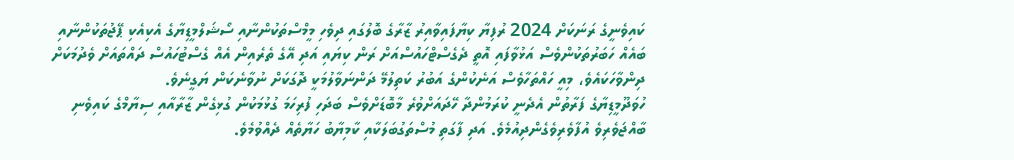ކައިވެނީގެ ރަނަކަށް 2024 ރުފިޔާ ކިޔާފައިވާއިރު ޒާރާގެ ބޮލުގައި ދިވެހި މީމްސްތަކުންނާއި ސޯޝަލްމީޑިޔާގެ އެކިއެކި ޕޭޖުތަކުންނާއި ބައެއް ހަބަރުތަކުންވެސް އަޅުވާފައި އޮތީ ދެގެސްޓްހައުސްއަށް ރަން ކިޔައި އަދި އޭގެ ތެރެއިން އެއް ގެސްޓުހައުސް ދައްތައަށް ވެދުމަކަށް ދިންވާހަކައެވެ، މިއީ ހައްތަހާވެސް އަނެކުންގެ އަބުރު ކަތިލުމޭ ދަންނަވާލުމަކީ ދޮގަކަށް ނުވާނެކަން ޔަގީނެވެ.
ހުވަދޫމީޑިޔާގެ ފަރާތުން އެދެނީ ކުރަމުންދާ ހޭދައަށްވުރެ މާބޮޑަށްވެސް ބަދަހި ފުރިހަމަ ގުޅުމަކުން ގުޅިގެން ޒާރާއާއި ސިޔާމްގެ ކައިވެނި ބާއްޖަވެރިވެ އުފާވެރިވެގެންދިއުމެވެ. އަދި ފާގަތި މުސްތަގުބަލަކާއި ކާމިޔާބު ހަޔާތެއް ދެއްވުމެވެ.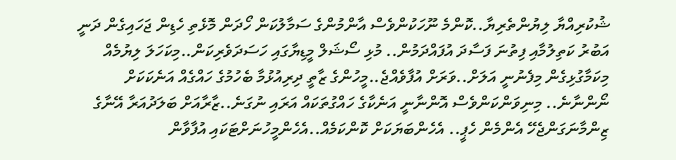ޝުކުރިއްޔާ ލިޔުންތެރިޔާ..ކޮންމެ ނޫހަކުންވެސް އާންމުންގެ ސަމާލުކަން ހޯދަން މޮޅެތި ހެޑިން ޖަހައިގެން ދަނީ އަބުރު ކަތިލުމާއި ފިތުނަ ފަސާދަ އުފައްދަމުން.. މުޅި ސޯޝަލް މީޑިޔާގައި ހަސަދަވެރިކަން..މިކަހަލަ ލިޔުމެއް މިކަމާގުޅިގެން މިފެނުނީ އަލަށް..ވަރަށް އުފާވެއްޖެ..މީހުންގެ ޒާތީ ދިރިއުޅުމާ ބެހުމުގެ ހައްގެއް އަނެކަކަށް ނޯންނާނެ.. މިނިވަންކަންވެސް އޮންނާނީ އަނެކާގެ ހައްގުތަކައް އަރައި ނުގަނެ..ޒާރާއަށް ބަލަދުއަރާ އޭނާގެ ޒިންމާނަގަންޖެހޭ އެންމެން ހެޕީ.. އެހެންބަޔަކަށް ކޮންކަމެއް..އެހެންމީހުނަށްޓަކައި އުފާވާން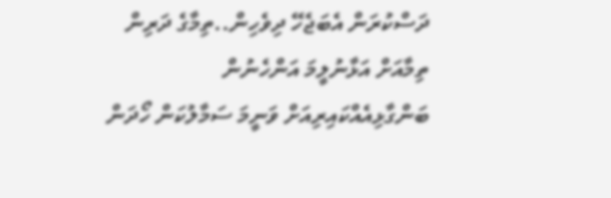ދަސްކުރަން އެބަޖެހޭ ދިވެހިން..ތިމާގެ ދަރިން ތިމާއަށް އަޅާނުލީމަ އަންހެނުން ބަންގާޅިއެއްކައިރިއަށް ވަނީމަ ސަމާލުކަން ހޯދަން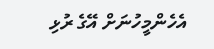އެހެންމީހުނަށް އޭގެ ރުޅި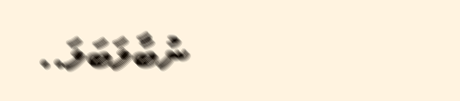ނުބާލަބަލަ..